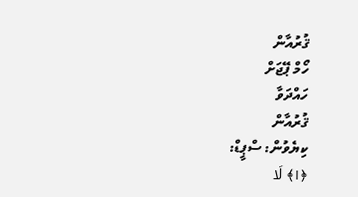ޤުރުއާން
ހޯމް ޕޭޖަށް
ހައްދަވާ
ޤުރުއާން
ކިޔެވުން: ސްޕީޑް:
﴿١﴾ لَا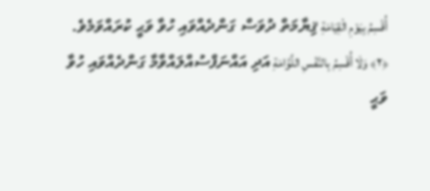أُقْسِمُ بِيَوْمِ الْقِيَامَةِ ޤިޔާމަތް ދުވަސް ގަންދެއްވައި ހުވާ ވަޙީ ކުރައްވަމެވެ.
﴿٢﴾ وَلَا أُقْسِمُ بِالنَّفْسِ اللَّوَّامَةِ އަދި އައްނަފްސުއްލައްވާމާ ގަންދެއްވައި ހުވާ ވަޙީ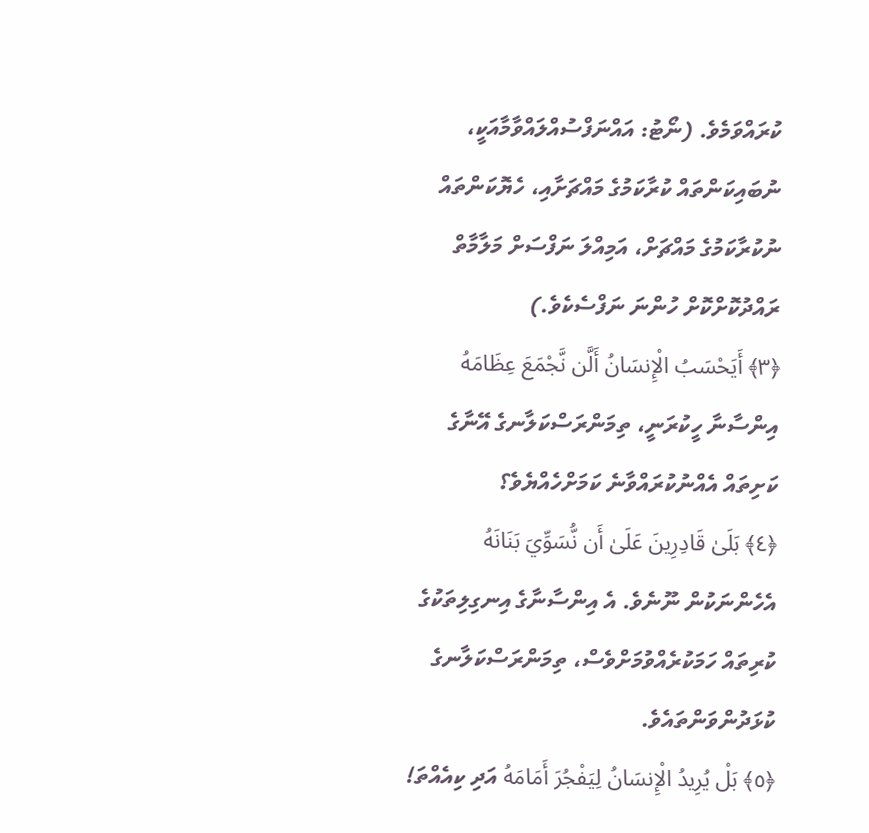ކުރައްވަމެވެ. (ނޯޓު: އައްނަފްސުއްލައްވާމާއަކީ، ނުބައިކަންތައް ކުރާކަމުގެ މައްޗަށާއި، ހެޔޮކަންތައް ނުކުރާކަމުގެ މައްޗަށް، އަމިއްލަ ނަފްސަށް މަލާމާތް ރައްދުކޮށްކޮށް ހުންނަ ނަފްސެކެވެ.)
﴿٣﴾ أَيَحْسَبُ الْإِنسَانُ أَلَّن نَّجْمَعَ عِظَامَهُ އިންސާނާ ހީކުރަނީ، ތިމަންރަސްކަލާނގެ އޭނާގެ ކަށިތައް އެއްނުކުރައްވާނެ ކަމަށްހެއްޔެވެ؟
﴿٤﴾ بَلَىٰ قَادِرِينَ عَلَىٰ أَن نُّسَوِّيَ بَنَانَهُ އެހެންނަކުން ނޫނެވެ. އެ އިންސާނާގެ އިނގިލިތަކުގެ ކުރިތައް ހަމަކުރެއްވުމަށްވެސް، ތިމަންރަސްކަލާނގެ ކުޅަދުންވަންތައެވެ.
﴿٥﴾ بَلْ يُرِيدُ الْإِنسَانُ لِيَفْجُرَ أَمَامَهُ އަދި ކިއެއްތަ!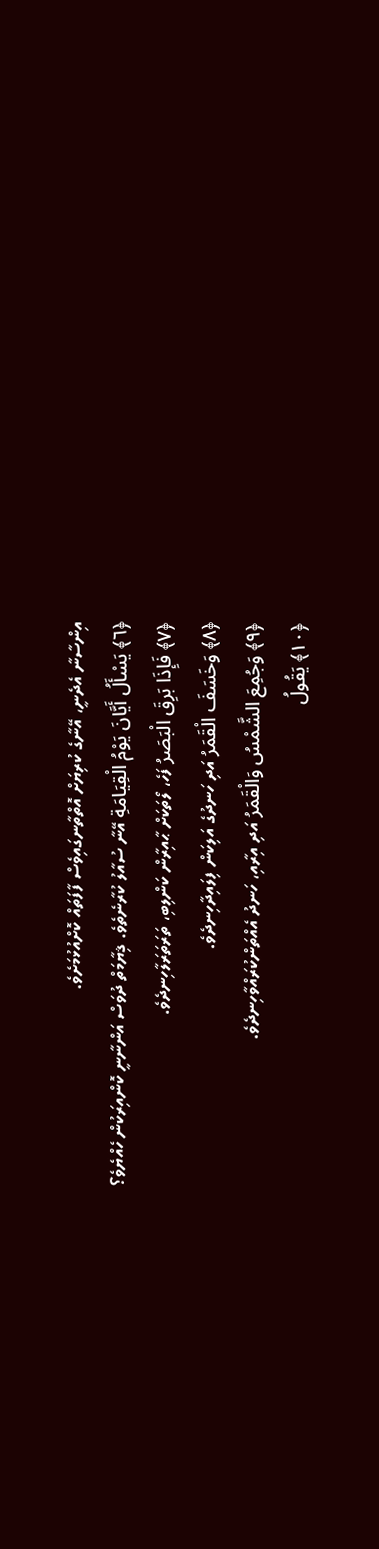އިންސާނާ އެދެނީ، އޭނާގެ ކުރިޔަށް އޮތްތާނގައިވެސް ފާފަތައް ކޮށްއުޅުމަށެވެ.
﴿٦﴾ يَسْأَلُ أَيَّانَ يَوْمُ الْقِيَامَةِ އޭނާ ސުއާލު ކުރާނެތެވެ. ޤިޔާމަތް ދުވަސް އަންނާނީ ކޮންއިރަކުން ހެއްޔެވެ؟
﴿٧﴾ فَإِذَا بَرِقَ الْبَصَرُ ފަހެ، ލޯތަކަށް ޙާއިރާން ކަންލިބި، ތަރަތަރަލާހިނދެވެ.
﴿٨﴾ وَخَسَفَ الْقَمَرُ އަދި ހަނދުގެ އަލިކަން ފިލައިދާހިނދެވެ.
﴿٩﴾ وَجُمِعَ الشَّمْسُ وَالْقَمَرُ އަދި އިރާއި، ހަނދު އެއްތަންކުރައްވާހިނދެވެ.
﴿١٠﴾ يَقُولُ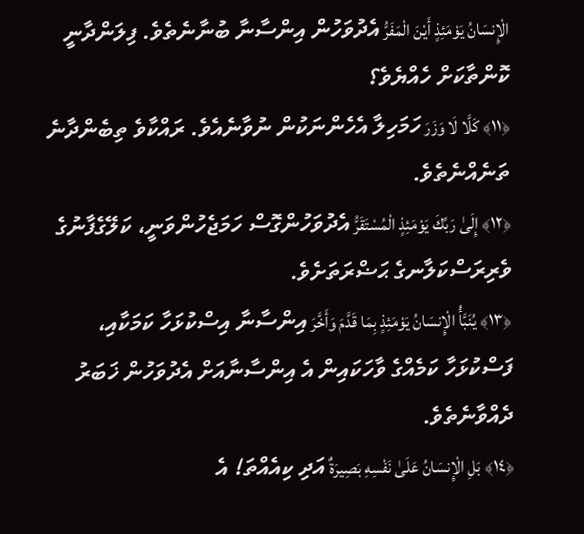الْإِنسَانُ يَوْمَئِذٍ أَيْنَ الْمَفَرُّ އެދުވަހުން އިންސާނާ ބުނާނެތެވެ. ފިލަންދާނީ ކޮންތާކަށް ހެއްޔެވެ؟
﴿١١﴾ كَلَّا لَا وَزَرَ ހަމަހިލާ އެހެންނަކުން ނުވާނެއެވެ. ރައްކާވެ ތިބެންދާނެ ތަނެއްނެތެވެ.
﴿١٢﴾ إِلَىٰ رَبِّكَ يَوْمَئِذٍ الْمُسْتَقَرُّ އެދުވަހުންގޮސް ހަމަޖެހުންވަނީ، ކަލޭގެފާނުގެ ވެރިރަސްކަލާނގެ ޙަޟްރަތަށެވެ.
﴿١٣﴾ يُنَبَّأُ الْإِنسَانُ يَوْمَئِذٍ بِمَا قَدَّمَ وَأَخَّرَ އިންސާނާ އިސްކުޅަހާ ކަމަކާއި، ފަސްކުޅަހާ ކަމެއްގެ ވާހަކައިން އެ އިންސާނާއަށް އެދުވަހުން ޚަބަރު ދެއްވާނެތެވެ.
﴿١٤﴾ بَلِ الْإِنسَانُ عَلَىٰ نَفْسِهِ بَصِيرَةٌ އަދި ކިއެއްތަ! އެ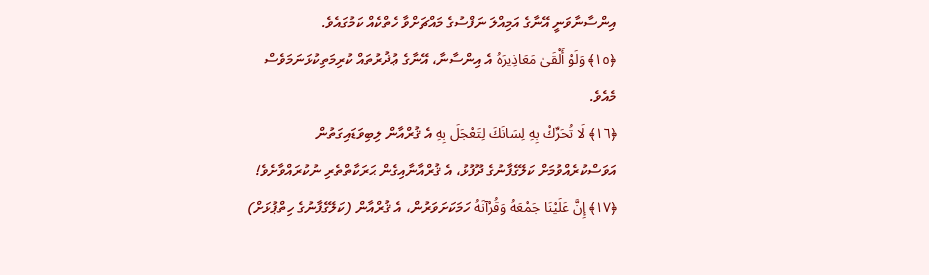އިންސާނާވަނީ އޭނާގެ އަމިއްލަ ނަފްސުގެ މައްޗަށްވާ ހެތްކެއް ކަމުގައެވެ.
﴿١٥﴾ وَلَوْ أَلْقَىٰ مَعَاذِيرَهُ އެ އިންސާނާ، އޭނާގެ ޢުޛުރުތައް ކުރިމަތިކުޅަނަމަވެސް މެއެވެ.
﴿١٦﴾ لَا تُحَرِّكْ بِهِ لِسَانَكَ لِتَعْجَلَ بِهِ އެ ޤުރްއާން ލިބިވަޑައިގަތުން އަވަސްކުރެއްވުމަށް ކަލޭގެފާނުގެ ދޫފުޅު، އެ ޤުރްއާނާއިގެން ޙަރަކާތްތެރި ނުކުރައްވާށެވެ!
﴿١٧﴾ إِنَّ عَلَيْنَا جَمْعَهُ وَقُرْآنَهُ ހަމަކަށަވަރުން، އެ ޤުރްއާން (ކަލޭގެފާނުގެ ހިތްޕުޅަށް)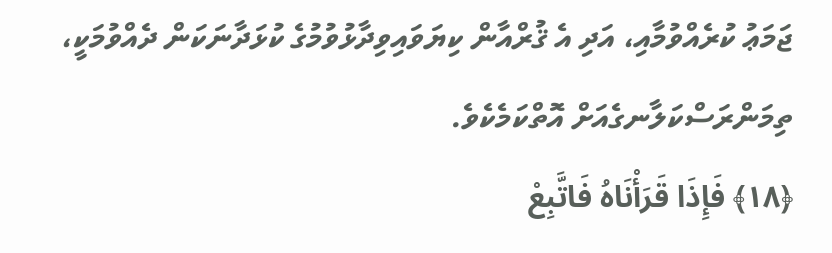ޖަމަޢު ކުރެއްވުމާއި، އަދި އެ ޤުރްއާން ކިޔަވައިވިދާޅުވުމުގެ ކުޅަދާނަކަން ދެއްވުމަކީ، ތިމަންރަސްކަލާނގެއަށް އޮތްކަމެކެވެ.
﴿١٨﴾ فَإِذَا قَرَأْنَاهُ فَاتَّبِعْ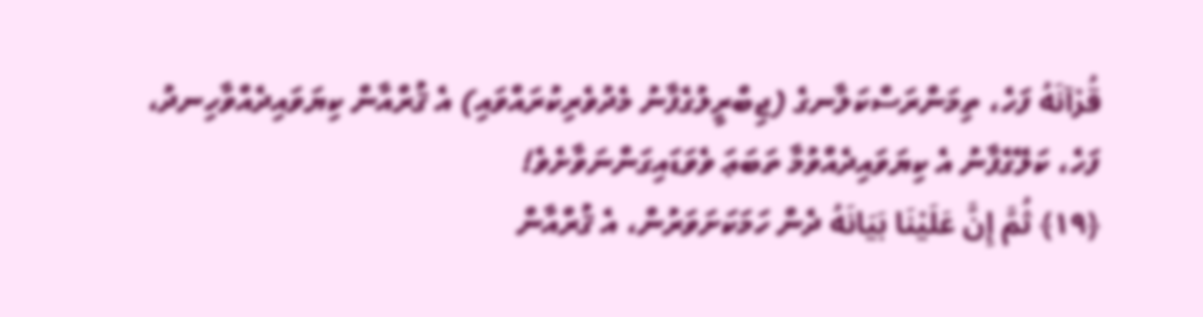قُرْآنَهُ ފަހެ، ތިމަންރަސްކަލާނގެ (ޖިބްރީލުގެފާނު މެދުވެރިކުރައްވައި) އެ ޤުރްއާން ކިޔަވައިދެއްވާހިނދު، ފަހެ، ކަލޭގެފާނު އެ ކިޔަވައިދެއްވުމާ ތަބަޢަ ވެވަޑައިގަންނަވާށެވެ!
﴿١٩﴾ ثُمَّ إِنَّ عَلَيْنَا بَيَانَهُ ދެން ހަމަކަށަވަރުން، އެ ޤުރްއާން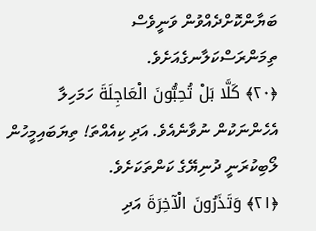ބަޔާންކޮށްދެއްވުން ވަނީވެސް ތިމަންރަސްކަލާނގެއަށެވެ.
﴿٢٠﴾ كَلَّا بَلْ تُحِبُّونَ الْعَاجِلَةَ ހަމަހިލާ އެހެންނަކުން ނުވާނެއެވެ. އަދި ކިއެއްތަ! ތިޔަބައިމީހުން ލޯބިކުރަނީ ދުނިޔޭގެ ކަންތަކަށެވެ.
﴿٢١﴾ وَتَذَرُونَ الْآخِرَةَ އަދި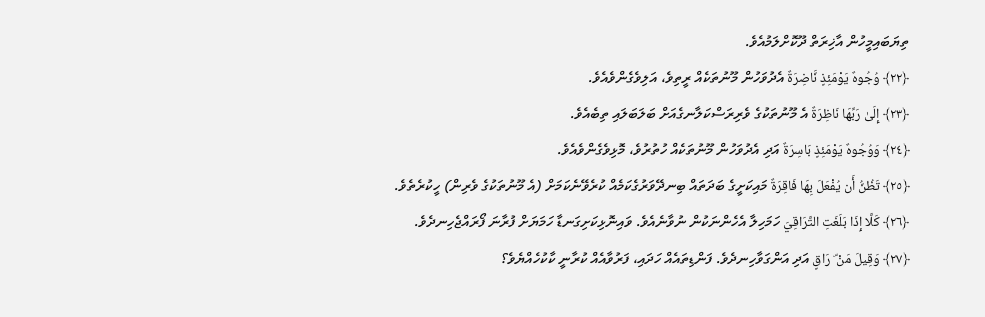ތިޔަބައިމީހުން އާޚިރަތް ދޫކޮށްލަމުއެވެ.
﴿٢٢﴾ وُجُوهٌ يَوْمَئِذٍ نَّاضِرَةٌ އެދުވަހުން މޫނުތަކެއް ރީތިވެ، އަލިވެގެންވެއެވެ.
﴿٢٣﴾ إِلَىٰ رَبِّهَا نَاظِرَةٌ އެ މޫނުތަކުގެ ވެރިރަސްކަލާނގެއަށް ބަލަބަލައި ތިބެއެވެ.
﴿٢٤﴾ وَوُجُوهٌ يَوْمَئِذٍ بَاسِرَةٌ އަދި އެދުވަހުން މޫނުތަކެއް ހުތުރުވެ، މޮޅިވެގެންވެއެވެ.
﴿٢٥﴾ تَظُنُّ أَن يُفْعَلَ بِهَا فَاقِرَةٌ މައިކަށީގެ ބަދަތައް ބިނދޭވަރުގެކަމެއް ކުރެވޭނެކަމަށް (އެ މޫނުތަކުގެ ވެރިން) ހީކުރެތެވެ.
﴿٢٦﴾ كَلَّا إِذَا بَلَغَتِ التَّرَاقِيَ ހަމަހިލާ އެހެންނަކުން ނުވާނެއެވެ. ވައިނޮޅިކަށިގަނޑާ ހަމަޔަށް ފުރާނަ ފޯރައްޖެހިނދެވެ.
﴿٢٧﴾ وَقِيلَ مَنْ ۜ رَاقٍ އަދި އަންގަވާހިނދެވެ. ފަންޑިތައެއް ހަދައި، ފަރުވާއެއް ކުރާނީ ކާކުހެއްޔެވެ؟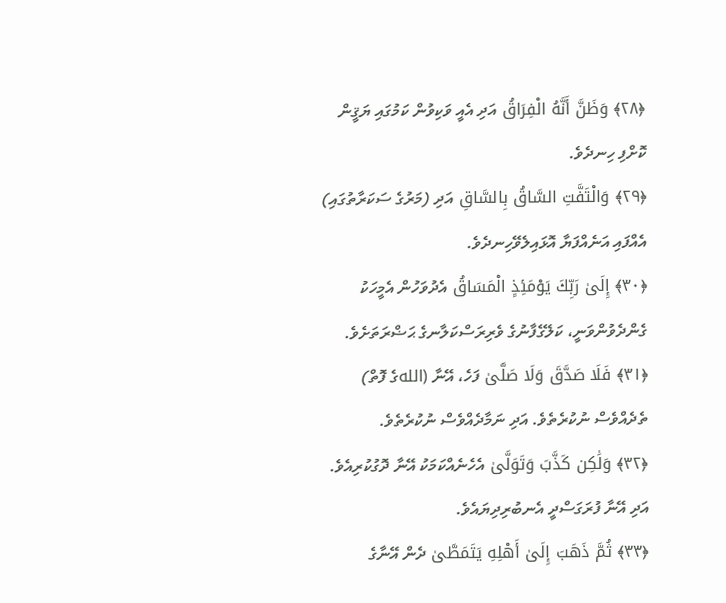﴿٢٨﴾ وَظَنَّ أَنَّهُ الْفِرَاقُ އަދި އެއީ ވަކިވުން ކަމުގައި ޔަޤީން ކޮށްފި ހިނދެވެ.
﴿٢٩﴾ وَالْتَفَّتِ السَّاقُ بِالسَّاقِ އަދި (މަރުގެ ސަކަރާތުގައި) އެއްފައި އަނެއްފަޔާ އޮޅައިލެވޭހިނދެވެ.
﴿٣٠﴾ إِلَىٰ رَبِّكَ يَوْمَئِذٍ الْمَسَاقُ އެދުވަހުން އެމީހަކު ގެންދެވުންވަނީ، ކަލޭގެފާނުގެ ވެރިރަސްކަލާނގެ ޙަޟްރަތަށެވެ.
﴿٣١﴾ فَلَا صَدَّقَ وَلَا صَلَّىٰ ފަހެ، އޭނާ (اللهގެ ފޮތް) ތެދެއްވެސް ނުކުރެތެވެ. އަދި ނަމާދެއްވެސް ނުކުރެތެވެ.
﴿٣٢﴾ وَلَٰكِن كَذَّبَ وَتَوَلَّىٰ އެހެނެއްކަމަކު އޭނާ ދޮގުކުރިއެވެ. އަދި އޭނާ ފުރަގަސްދީ އެނބުރިދިޔައެވެ.
﴿٣٣﴾ ثُمَّ ذَهَبَ إِلَىٰ أَهْلِهِ يَتَمَطَّىٰ ދެން އޭނާގެ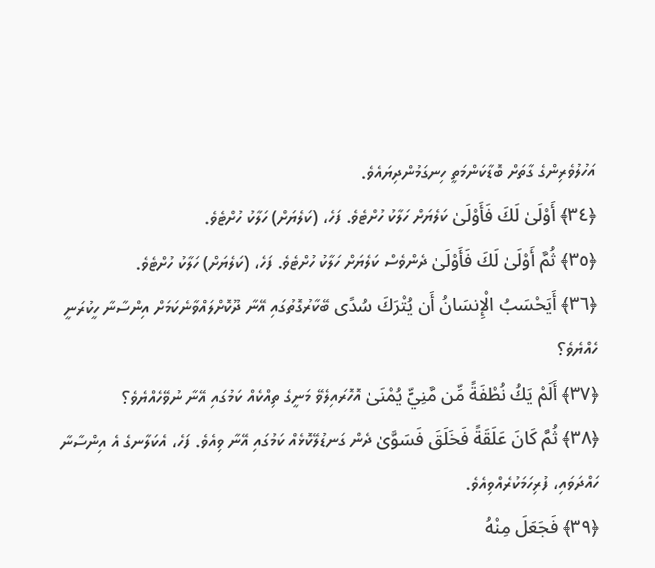އަހުލުވެރިންގެ ގާތަށް ބޮޑާކަންމަތީ ހިނގަމުންދިޔައެވެ.
﴿٣٤﴾ أَوْلَىٰ لَكَ فَأَوْلَىٰ ކަލެޔަށް ހަލާކު ހުށްޓެވެ. ފަހެ، (ކަލެޔަށް) ހަލާކު ހުށްޓެވެ.
﴿٣٥﴾ ثُمَّ أَوْلَىٰ لَكَ فَأَوْلَىٰ ދެންވެސް ކަލެޔަށް ހަލާކު ހުށްޓެވެ. ފަހެ، (ކަލެޔަށް) ހަލާކު ހުށްޓެވެ.
﴿٣٦﴾ أَيَحْسَبُ الْإِنسَانُ أَن يُتْرَكَ سُدًى ބޭކާރުގޮތުގައި އޭނާ ދޫކޮށްލައްވާނެކަމަށް އިންސާނާ ހީކުރަނީ ހެއްޔެވެ؟
﴿٣٧﴾ أَلَمْ يَكُ نُطْفَةً مِّن مَّنِيٍّ يُمْنَىٰ އޮހޮރައިލެވޭ މަނީގެ ތިއްކެއް ކަމުގައި އޭނާ ނުވޭހެއްޔެވެ؟
﴿٣٨﴾ ثُمَّ كَانَ عَلَقَةً فَخَلَقَ فَسَوَّىٰ ދެން ގަނޑުލޭކޮޅެއް ކަމުގައި އޭނާ ވިއެވެ. ފަހެ، އެކަލާނގެ އެ އިންސާނާ ހައްދަވައި، ފުރިހަމަކުރެއްވިއެވެ.
﴿٣٩﴾ فَجَعَلَ مِنْهُ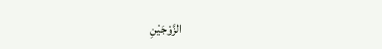الزَّوْجَيْنِ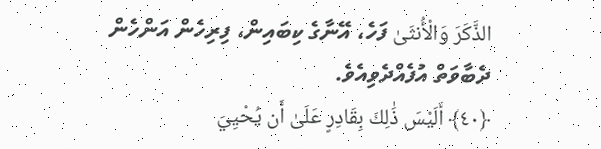الذَّكَرَ وَالْأُنثَىٰ ފަހެ، އޭނާގެ ކިބައިން، ފިރިހެން އަންހެން ދެބާވަތް އުފެއްދެވިއެވެ.
﴿٤٠﴾ أَلَيْسَ ذَٰلِكَ بِقَادِرٍ عَلَىٰ أَن يُحْيِيَ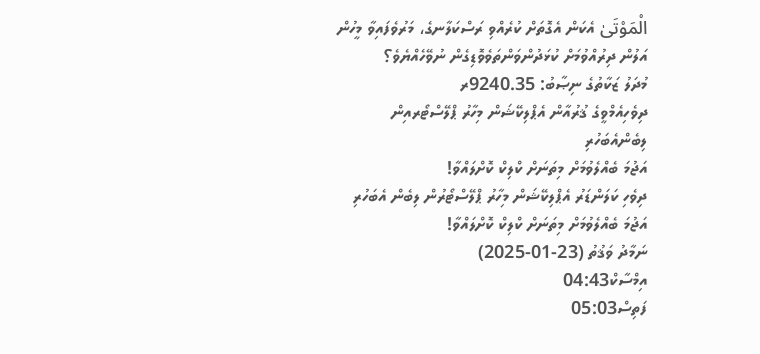الْمَوْتَىٰ އެކަން އެގޮތަށް ކުރެއްވި ރަސްކަލާނގެ، މަރުވެފައިވާ މީހުން އަލުން ދިރުއްވުމަށް ކުޅަދުންވަންތަވެވޮޑިގެން ނުވޭހެއްޔެވެ؟
މުދަލު ޒަކާތުގެ ނިޞާބު: 9240.35ރ
ދިވެހިއެމްވީގެ ޤުރުއާން އެޕްލިކޭޝަން މިހާރު ޕްލޭސްޓޯރއިން ލިބެންއެބަހުރި
އަޖުމަ ބެއްލެވުމަށް މިތަނަށް ކްލިކް ކޮށްލައްވާ!
ދިވެހި ކަލަންޑަރު އެޕްލިކޭޝަން މިހާރު ޕްލޭސްޓޯރުން ލިބެން އެބަހުރި
އަޖުމަ ބެއްލެވުމަށް މިތަނަށް ކްލިކް ކޮށްލައްވާ!
ނަމާދު ވަޤުތު (23-01-2025)
އިމްސާކް04:43
ފަތިސް05:03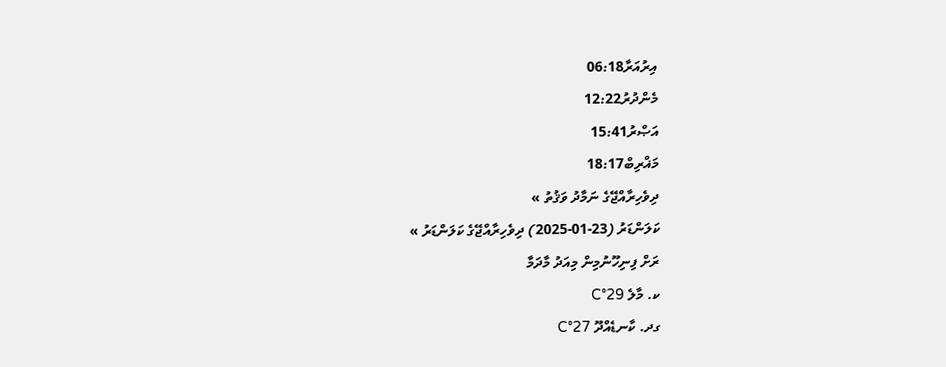އިރުއަރާ06:18
މެންދުރު12:22
އަޞްރު15:41
މަޣްރިބް18:17
ދިވެހިރާއްޖޭގެ ނަމާދު ވަޤުތު »
ކަލަންޑަރު (23-01-2025) ދިވެހިރާއްޖޭގެ ކަލަންޑަރު »
ރަށް ފިނިހޫނުމިން މިއަދު މާދަމާ
ކ. މާލެ 29°C
ގދ. ކާނޑެއްދޫ 27°C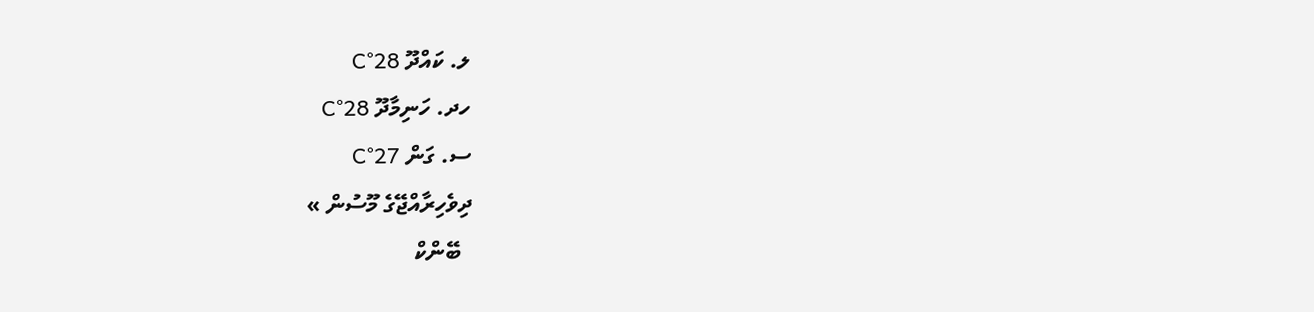ލ. ކައްދޫ 28°C
ހދ. ހަނިމާދޫ 28°C
ސ. ގަން 27°C
ދިވެހިރާއްޖޭގެ މޫސުން »
  ބޭންކް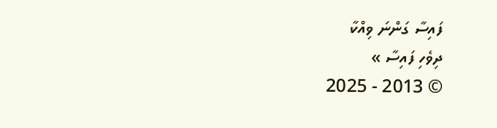ފައިސާ ގަންނަ ވިއްކާ
ދިވެހި ފައިސާ »
© 2013 - 2025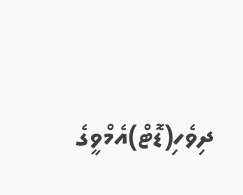ދިވެހި(ޑޮޓް)އެމްވީގެ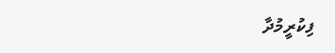ފިކުރީމުދާ